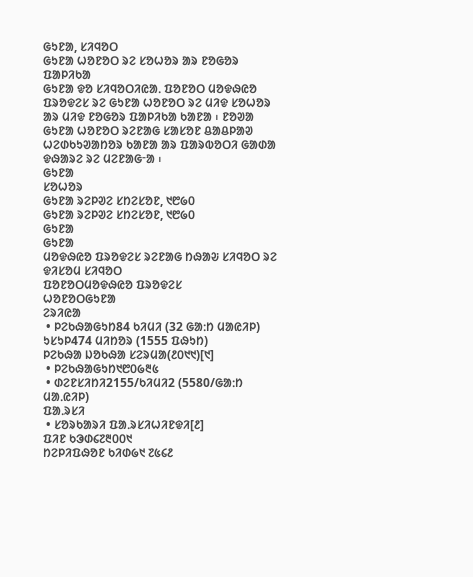ᱜᱩᱱᱟ, ᱥᱤᱧᱚᱛ
ᱜᱩᱱᱟ ᱦᱚᱱᱚᱛ ᱨᱮ ᱥᱚᱦᱚᱨ ᱟᱨ ᱱᱚᱜᱚᱨ ᱯᱟᱞᱤᱠᱟ
ᱜᱩᱱᱟ ᱫᱚ ᱥᱤᱧᱚᱛᱤᱭᱟᱹ ᱯᱚᱱᱚᱛ ᱢᱚᱫᱷᱭᱚ ᱯᱨᱚᱫᱮᱥ ᱨᱮ ᱜᱩᱱᱟ ᱦᱚᱱᱚᱛ ᱨᱮ ᱢᱤᱫ ᱥᱚᱦᱚᱨ ᱟᱨ ᱢᱤᱫ ᱱᱚᱜᱚᱨ ᱯᱟᱞᱤᱠᱟ ᱠᱟᱱᱟ ᱾ ᱱᱚᱣᱟ ᱜᱩᱱᱟ ᱦᱚᱱᱚᱛ ᱨᱮᱱᱟᱜ ᱥᱟᱥᱚᱱ ᱪᱟᱪᱞᱟᱣ ᱦᱮᱰᱠᱩᱣᱟᱴᱚᱨ ᱠᱟᱱᱟ ᱟᱨ ᱯᱟᱨᱵᱚᱛᱤ ᱜᱟᱰᱟ ᱫᱷᱟᱨᱮ ᱨᱮ ᱢᱮᱱᱟᱜᱼᱟ ᱾
ᱜᱩᱱᱟ
ᱥᱚᱦᱚᱨ
ᱜᱩᱱᱟ ᱨᱮᱞᱣᱮ ᱥᱴᱮᱥᱚᱱ, ᱑᱘᱙᱐
ᱜᱩᱱᱟ ᱨᱮᱞᱣᱮ ᱥᱴᱮᱥᱚᱱ, ᱑᱘᱙᱐
ᱜᱩᱱᱟ
ᱜᱩᱱᱟ
ᱢᱚᱫᱷᱭᱚ ᱯᱨᱚᱫᱮᱥ ᱨᱮᱱᱟᱜ ᱴᱷᱟᱶ ᱥᱤᱧᱚᱛ ᱨᱮ
ᱫᱤᱥᱚᱢ ᱥᱤᱧᱚᱛ
ᱯᱚᱱᱚᱛᱢᱚᱫᱷᱭᱚ ᱯᱨᱚᱫᱮᱥ
ᱦᱚᱱᱚᱛᱜᱩᱱᱟ
ᱮᱨᱤᱭᱟ
 • ᱞᱮᱠᱷᱟᱜᱩᱴ84 ᱠᱤᱢᱤ (32 ᱜᱟᱺᱴ ᱢᱟᱭᱤᱞ)
ᱩᱥᱩᱞ474 ᱢᱤᱴᱚᱨ (1555 ᱯᱷᱩᱴ)
ᱞᱮᱠᱷᱟ ᱡᱚᱠᱷᱟ ᱥᱮᱨᱢᱟ(᱒᱐᱑᱑)[᱑]
 • ᱞᱮᱠᱷᱟᱜᱩᱴ᱑᱘᱐᱙᱓᱕
 • ᱰᱮᱱᱥᱤᱴᱤ2155/ᱠᱤᱢᱤ2 (5580/ᱜᱟᱺᱴ ᱢᱟᱹᱭᱤᱞ)
ᱯᱟᱹᱨᱥᱤ
 • ᱥᱚᱨᱠᱟᱨᱤ ᱯᱟᱹᱨᱥᱤᱦᱤᱱᱫᱤ[᱒]
ᱯᱤᱱ ᱠᱳᱰ᱔᱗᱓᱐᱐᱑
ᱴᱮᱞᱤᱯᱷᱚᱱ ᱠᱤᱰ᱙᱑ ᱗᱕᱔᱒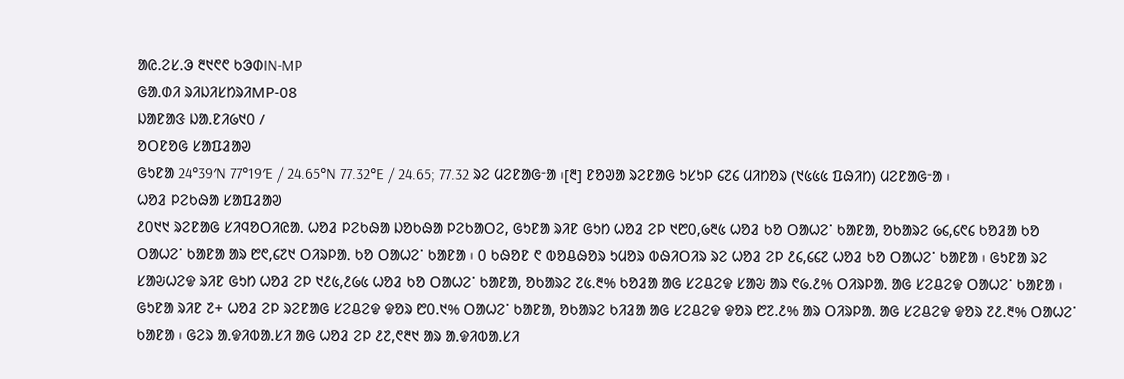ᱟᱭ.ᱮᱥ.ᱳ ᱓᱑᱖᱖ ᱠᱳᱰIN-MP
ᱜᱟᱹᱰᱤ ᱨᱤᱡᱤᱥᱴᱨᱤMP-08
ᱡᱟᱱᱟᱝ ᱡᱟᱹᱱᱤ᱙᱑᱐ /
ᱚᱛᱱᱚᱜ ᱥᱟᱯᱲᱟᱣ
ᱜᱩᱱᱟ 24°39′N 77°19′E / 24.65°N 77.32°E / 24.65; 77.32 ᱨᱮ ᱢᱮᱱᱟᱜᱼᱟ ᱾[᱓] ᱱᱚᱣᱟ ᱨᱮᱱᱟᱜ ᱩᱥᱩᱞ ᱔᱗᱔ ᱢᱤᱴᱚᱨ (᱑᱕᱕᱕ ᱯᱷᱤᱴ) ᱢᱮᱱᱟᱜᱼᱟ ᱾
ᱦᱚᱲ ᱞᱮᱠᱷᱟ ᱥᱟᱯᱲᱟᱣ
᱒᱐᱑᱑ ᱨᱮᱱᱟᱜ ᱥᱤᱧᱚᱛᱤᱭᱟᱹ ᱦᱚᱲ ᱞᱮᱠᱷᱟ ᱡᱚᱠᱷᱟ ᱞᱮᱠᱟᱛᱮ, ᱜᱩᱱᱟ ᱨᱤᱱ ᱜᱩᱴ ᱦᱚᱲ ᱮᱞ ᱑᱘᱐,᱙᱓᱕ ᱦᱚᱲ ᱠᱚ ᱛᱟᱦᱮᱸ ᱠᱟᱱᱟ, ᱚᱠᱟᱨᱮ ᱙᱔,᱔᱖᱔ ᱠᱚᱲᱟ ᱠᱚ ᱛᱟᱦᱮᱸ ᱠᱟᱱᱟ ᱟᱨ ᱘᱖,᱔᱗᱑ ᱛᱤᱨᱞᱟᱹ ᱠᱚ ᱛᱟᱦᱮᱸ ᱠᱟᱱᱟ ᱾ ᱐ ᱠᱷᱚᱱ ᱖ ᱵᱚᱪᱷᱚᱨ ᱩᱢᱚᱨ ᱵᱷᱤᱛᱤᱨ ᱨᱮ ᱦᱚᱲ ᱮᱞ ᱒᱔,᱔᱔᱗ ᱦᱚᱲ ᱠᱚ ᱛᱟᱦᱮᱸ ᱠᱟᱱᱟ ᱾ ᱜᱩᱱᱟ ᱨᱮ ᱥᱟᱶᱦᱮᱫ ᱨᱤᱱ ᱜᱩᱴ ᱦᱚᱲ ᱮᱞ ᱑᱒᱕,᱒᱙᱕ ᱦᱚᱲ ᱠᱚ ᱛᱟᱦᱮᱸ ᱠᱟᱱᱟ, ᱚᱠᱟᱨᱮ ᱗᱕.᱓% ᱠᱚᱲᱟ ᱟᱜ ᱥᱮᱪᱮᱫ ᱥᱟᱶ ᱟᱨ ᱖᱙.᱒% ᱛᱤᱨᱞᱟᱹ ᱟᱜ ᱥᱮᱪᱮᱫ ᱛᱟᱦᱮᱸ ᱠᱟᱱᱟ ᱾ ᱜᱩᱱᱟ ᱨᱤᱱ ᱗+ ᱦᱚᱲ ᱮᱞ ᱨᱮᱱᱟᱜ ᱥᱮᱪᱮᱫ ᱫᱚᱨ ᱘᱐.᱑% ᱛᱟᱦᱮᱸ ᱠᱟᱱᱟ, ᱚᱠᱟᱨᱮ ᱠᱤᱲᱟ ᱟᱜ ᱥᱮᱪᱮᱫ ᱫᱚᱨ ᱘᱗.᱒% ᱟᱨ ᱛᱤᱨᱞᱟᱹ ᱟᱜ ᱥᱮᱪᱮᱫ ᱫᱚᱨ ᱗᱒.᱓% ᱛᱟᱦᱮᱸ ᱠᱟᱱᱟ ᱾ ᱜᱮᱨ ᱟᱹᱫᱤᱵᱟᱹᱥᱤ ᱟᱜ ᱦᱚᱲ ᱮᱞ ᱒᱗,᱖᱓᱑ ᱟᱨ ᱟᱹᱫᱤᱵᱟᱹᱥᱤ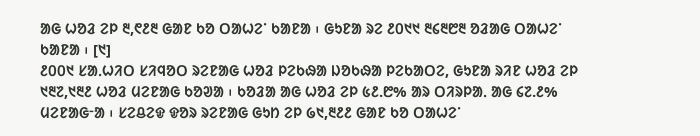ᱟᱜ ᱦᱚᱲ ᱮᱞ ᱓,᱖᱒᱓ ᱜᱟᱱ ᱠᱚ ᱛᱟᱦᱮᱸ ᱠᱟᱱᱟ ᱾ ᱜᱩᱱᱟ ᱨᱮ ᱒᱐᱑᱑ ᱓᱔᱓᱘᱓ ᱚᱲᱟᱜ ᱛᱟᱦᱮᱸ ᱠᱟᱱᱟ ᱾ [᱑]
᱒᱐᱐᱑ ᱥᱟᱹᱦᱤᱛ ᱥᱤᱧᱚᱛ ᱨᱮᱱᱟᱜ ᱦᱚᱲ ᱞᱮᱠᱷᱟ ᱡᱚᱠᱷᱟ ᱞᱮᱠᱟᱛᱮ, ᱜᱩᱱᱟ ᱨᱤᱱ ᱦᱚᱲ ᱮᱞ ᱑᱓᱗,᱑᱓᱒ ᱦᱚᱲ ᱢᱮᱱᱟᱜ ᱠᱚᱣᱟ ᱾ ᱠᱚᱲᱟ ᱟᱜ ᱦᱚᱲ ᱮᱞ ᱕᱒.᱘% ᱟᱨ ᱛᱤᱨᱞᱟᱹ ᱟᱜ ᱔᱗.᱒% ᱢᱮᱱᱟᱜᱼᱟ ᱾ ᱥᱮᱪᱮᱫ ᱫᱚᱨ ᱨᱮᱱᱟᱜ ᱜᱩᱴ ᱮᱞ ᱙᱑,᱓᱒᱒ ᱜᱟᱱ ᱠᱚ ᱛᱟᱦᱮᱸ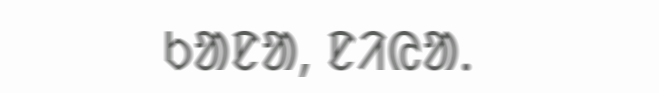ᱠᱟᱱᱟ, ᱱᱤᱭᱟᱹ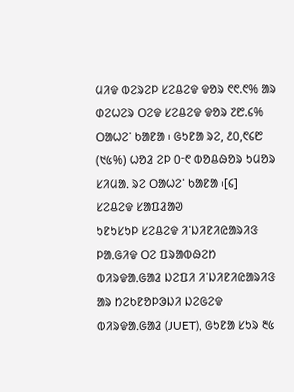ᱢᱤᱫ ᱵᱮᱨᱮᱞ ᱥᱮᱪᱮᱫ ᱫᱚᱨ ᱖᱖.᱖% ᱟᱨ ᱰᱮᱦᱮᱨ ᱛᱮᱫ ᱥᱮᱪᱮᱫ ᱫᱚᱨ ᱗᱘.᱔% ᱛᱟᱦᱮᱸ ᱠᱟᱱᱟ ᱾ ᱜᱩᱱᱟ ᱨᱮ, ᱒᱐,᱖᱔᱘ (᱑᱕%) ᱦᱚᱲ ᱮᱞ ᱐ᱼ᱖ ᱵᱚᱪᱷᱚᱨ ᱩᱢᱚᱨ ᱥᱤᱢᱟᱹ ᱨᱮ ᱛᱟᱦᱮᱸ ᱠᱟᱱᱟ ᱾[᱔]
ᱥᱮᱪᱮᱫ ᱥᱟᱯᱲᱟᱣ
ᱩᱱᱩᱥᱩᱞ ᱥᱮᱪᱮᱫ ᱤᱸᱡᱤᱱᱤᱭᱟᱨᱤᱝ ᱞᱟᱹᱜᱤᱫ ᱛᱮ ᱯᱨᱟᱵᱷᱮᱴ ᱵᱤᱨᱫᱟᱹᱜᱟᱲ ᱡᱮᱯᱤ ᱤᱸᱡᱤᱱᱤᱭᱟᱨᱤᱝ ᱟᱨ ᱴᱮᱠᱱᱚᱞᱳᱡᱤ ᱡᱮᱜᱮᱫ ᱵᱤᱨᱫᱟᱹᱜᱟᱲ (JUET), ᱜᱩᱱᱟ ᱥᱩᱨ ᱓᱕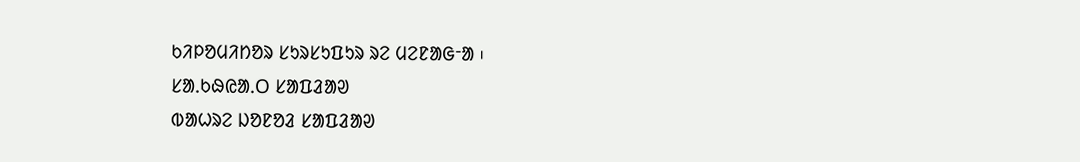ᱠᱤᱞᱚᱢᱤᱴᱚᱨ ᱥᱩᱨᱥᱩᱯᱩᱨ ᱨᱮ ᱢᱮᱱᱟᱜᱼᱟ ᱾
ᱥᱟᱹᱠᱷᱭᱟᱹᱛ ᱥᱟᱯᱲᱟᱣ
ᱵᱟᱦᱨᱮ ᱡᱚᱱᱚᱲ ᱥᱟᱯᱲᱟᱣ